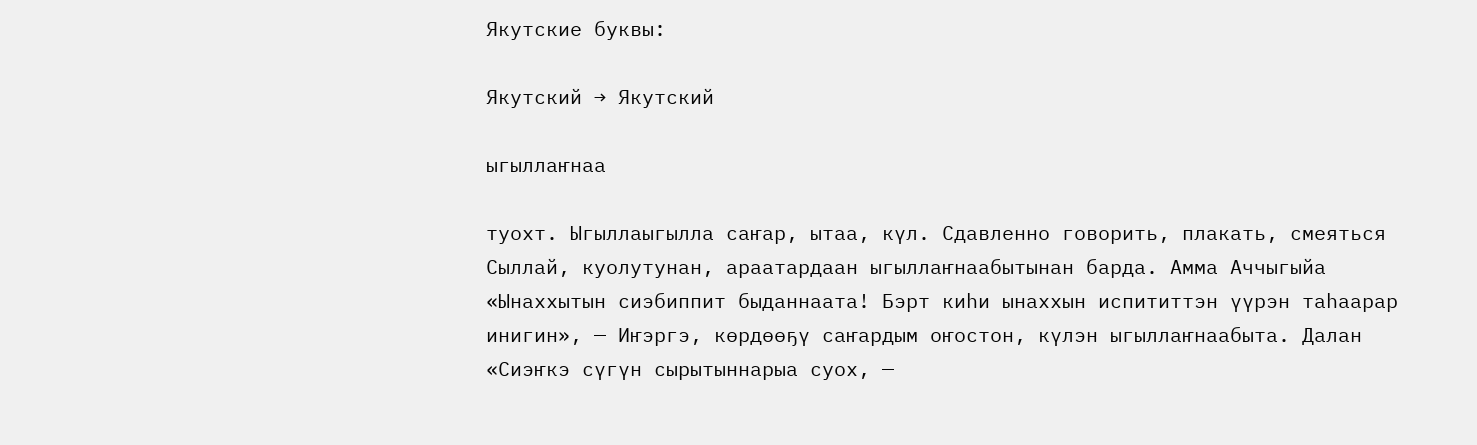Якутские буквы:

Якутский → Якутский

ыгыллаҥнаа

туохт. Ыгыллаыгылла саҥар, ытаа, күл. Сдавленно говорить, плакать, смеяться
Сыллай, куолутунан, араатардаан ыгыллаҥнаабытынан барда. Амма Аччыгыйа
«Ынаххытын сиэбиппит быданнаата! Бэрт киһи ынаххын испититтэн үүрэн таһаарар инигин», — Иҥэргэ, көрдөөҕү саҥардым оҥостон, күлэн ыгыллаҥнаабыта. Далан
«Сиэҥкэ сүгүн сырытыннарыа суох, —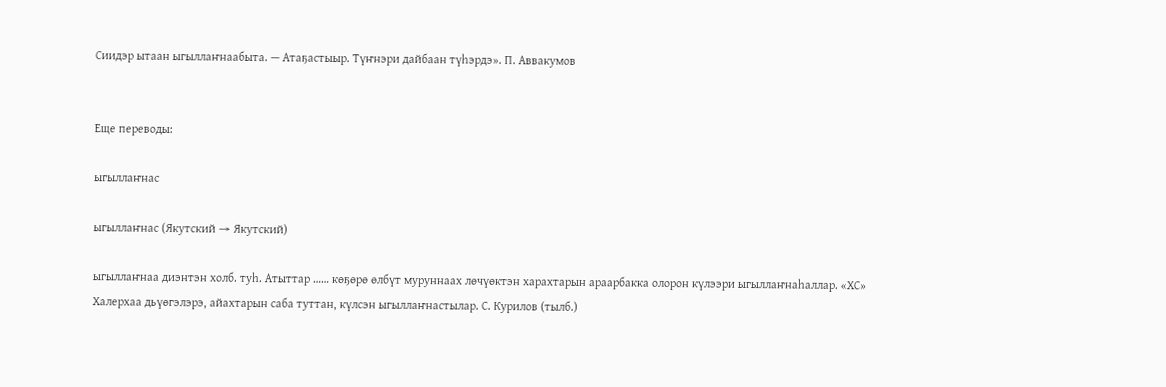Сиидэр ытаан ыгыллаҥнаабыта. — Атаҕастыыр. Түҥнэри дайбаан түһэрдэ». П. Аввакумов


Еще переводы:

ыгыллаҥнас

ыгыллаҥнас (Якутский → Якутский)

ыгыллаҥнаа диэнтэн холб. туһ. Атыттар …… көҕөрө өлбүт муруннаах лөчүөктэн харахтарын араарбакка олорон күлээри ыгыллаҥнаһаллар. «ХС»
Халерхаа дьүөгэлэрэ, айахтарын саба туттан, күлсэн ыгыллаҥнастылар. С. Курилов (тылб.)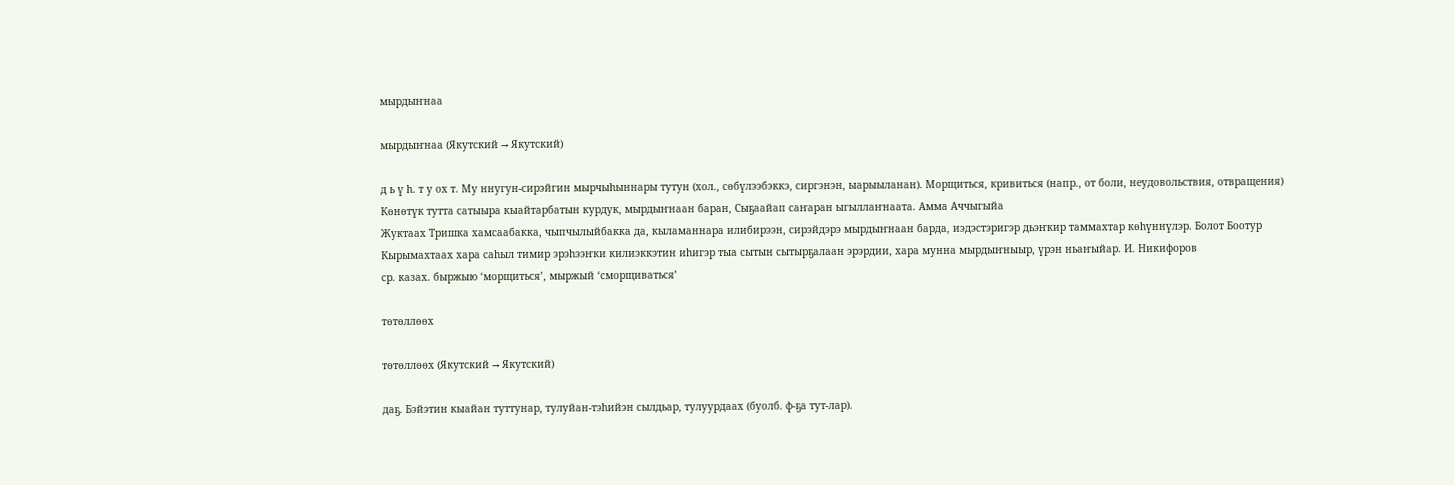мырдыҥнаа

мырдыҥнаа (Якутский → Якутский)

д ь ү һ. т у ох т. Му ннугун-сирэйгин мырчыһыннары тутун (хол., сөбүлээбэккэ, сиргэнэн, ыарыыланан). Морщиться, кривиться (напр., от боли, неудовольствия, отвращения)
Көнөтүк тутта сатыыра кыайтарбатын курдук, мырдыҥнаан баран, Сыҕаайап саҥаран ыгыллаҥнаата. Амма Аччыгыйа
Жуктаах Тришка хамсаабакка, чыпчылыйбакка да, кыламаннара илибирээн, сирэйдэрэ мырдыҥнаан барда, иэдэстэригэр дьэҥкир таммахтар көһүннүлэр. Болот Боотур
Кырымахтаах хара саһыл тимир эрэһээҥки килиэккэтин иһигэр тыа сытын сытырҕалаан эрэрдии, хара мунна мырдыҥныыр, үрэн ньаҥыйар. И. Никифоров
ср. казах. быржыю ‘морщиться’, мыржый ‘сморщиваться’

төтөллөөх

төтөллөөх (Якутский → Якутский)

даҕ. Бэйэтин кыайан туттунар, тулуйан-тэһийэн сылдьар, тулуурдаах (буолб. ф-ҕа тут-лар).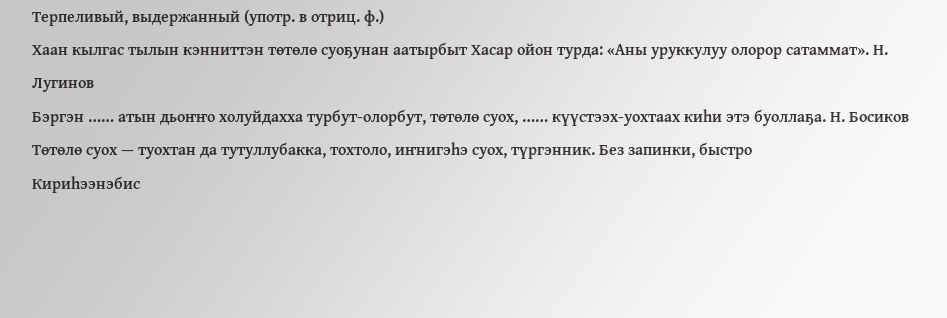Терпеливый, выдержанный (употр. в отриц. ф.)
Хаан кылгас тылын кэнниттэн төтөлө суоҕунан аатырбыт Хасар ойон турда: «Аны уруккулуу олорор сатаммат». Н. Лугинов
Бэргэн …… атын дьоҥҥо холуйдахха турбут-олорбут, төтөлө суох, …… күүстээх-уохтаах киһи этэ буоллаҕа. Н. Босиков
Төтөлө суох — туохтан да тутуллубакка, тохтоло, иҥнигэһэ суох, түргэнник. Без запинки, быстро
Кириһээнэбис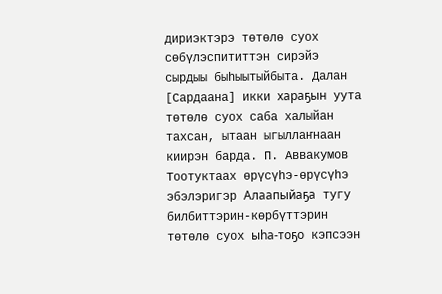дириэктэрэ төтөлө суох сөбүлэспититтэн сирэйэ сырдыы быһыытыйбыта. Далан
[Сардаана] икки хараҕын уута төтөлө суох саба халыйан тахсан, ытаан ыгыллаҥнаан киирэн барда. П. Аввакумов
Тоотуктаах өрүсүһэ-өрүсүһэ эбэлэригэр Алаапыйаҕа тугу билбиттэрин-көрбүттэрин төтөлө суох ыһа-тоҕо кэпсээн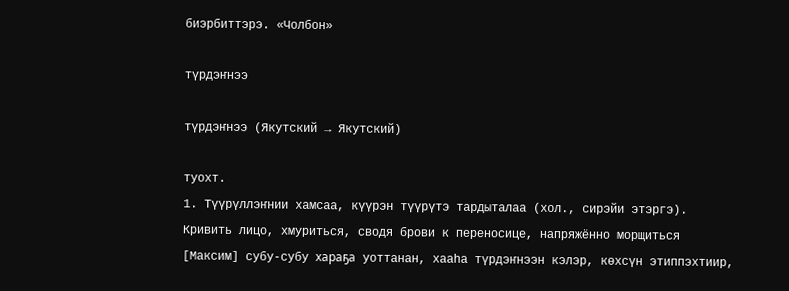биэрбиттэрэ. «Чолбон»

түрдэҥнээ

түрдэҥнээ (Якутский → Якутский)

туохт.
1. Түүрүллэҥнии хамсаа, күүрэн түүрүтэ тардыталаа (хол., сирэйи этэргэ). Кривить лицо, хмуриться, сводя брови к переносице, напряжённо морщиться
[Максим] субу-субу хараҕа уоттанан, хааһа түрдэҥнээн кэлэр, көхсүн этиппэхтиир,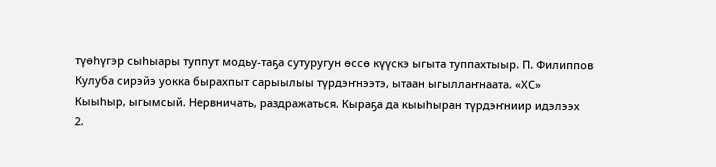түөһүгэр сыһыары туппут модьу-таҕа сутуругун өссө күүскэ ыгыта туппахтыыр. П. Филиппов
Кулуба сирэйэ уокка бырахпыт сарыылыы түрдэҥнээтэ, ытаан ыгыллаҥнаата. «ХС»
Кыыһыр, ыгымсый. Нервничать, раздражаться. Кыраҕа да кыыһыран түрдэҥниир идэлээх
2.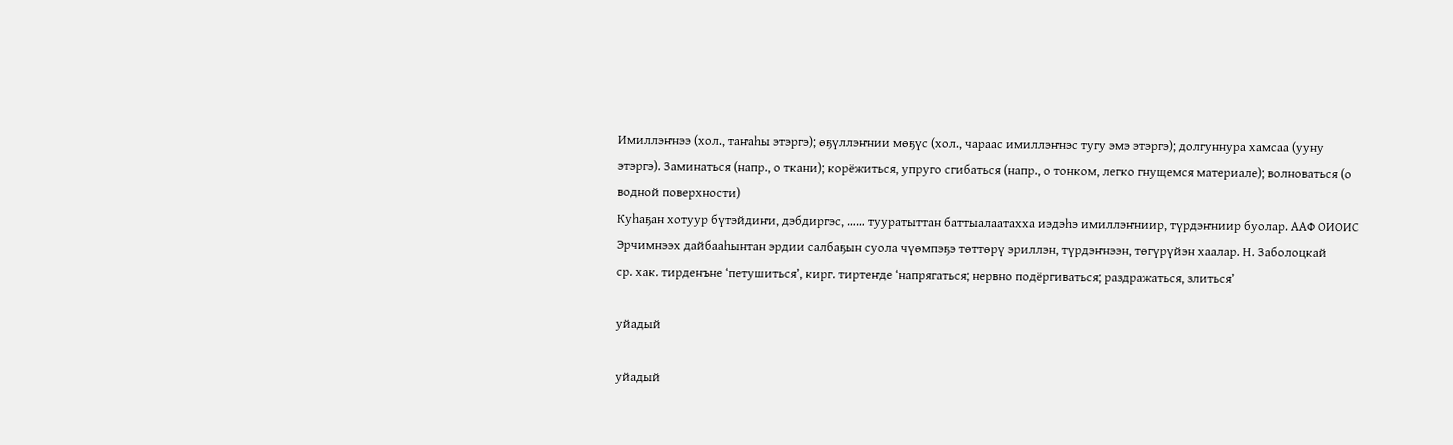Имиллэҥнээ (хол., таҥаһы этэргэ); өҕүллэҥнии мөҕүс (хол., чараас имиллэҥнэс тугу эмэ этэргэ); долгуннура хамсаа (ууну этэргэ). Заминаться (напр., о ткани); корёжиться, упруго сгибаться (напр., о тонком, легко гнущемся материале); волноваться (о водной поверхности)
Куһаҕан хотуур бүтэйдиҥи, дэбдиргэс, …… тууратыттан баттыалаатахха иэдэһэ имиллэҥниир, түрдэҥниир буолар. ААФ ОИОИС
Эрчимнээх дайбааһынтан эрдии салбаҕын суола чүөмпэҕэ төттөрү эриллэн, түрдэҥнээн, төгүрүйэн хаалар. Н. Заболоцкай
ср. хак. тирденъне ‘петушиться’, кирг. тиртеҥде ‘напрягаться; нервно подёргиваться; раздражаться, злиться’

уйадый

уйадый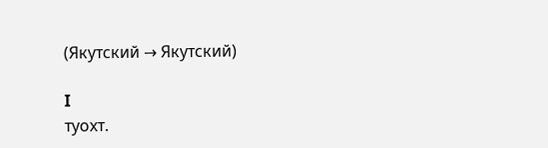(Якутский → Якутский)

I
туохт.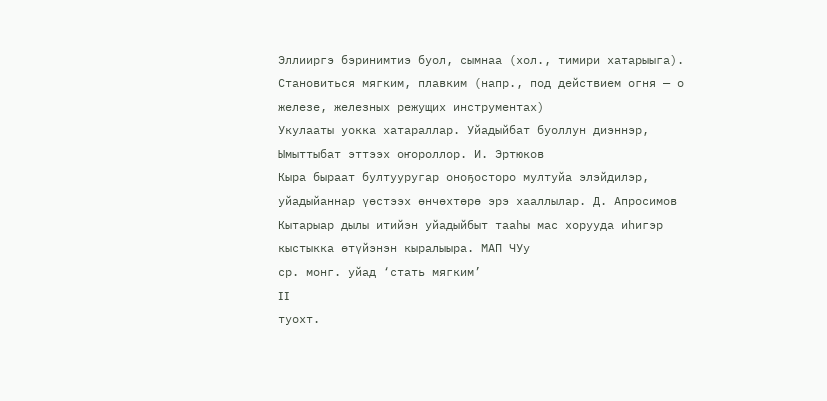Эллииргэ бэринимтиэ буол, сымнаа (хол., тимири хатарыыга). Становиться мягким, плавким (напр., под действием огня — о железе, железных режущих инструментах)
Укулааты уокка хатараллар. Уйадыйбат буоллун диэннэр, Ымыттыбат эттээх оҥороллор. И. Эртюков
Кыра быраат бултууругар оноҕосторо мултуйа элэйдилэр, уйадыйаннар үөстээх өнчөхтөрө эрэ хааллылар. Д. Апросимов
Кытарыар дылы итийэн уйадыйбыт тааһы мас хорууда иһигэр кыстыкка өтүйэнэн кыралыыра. МАП ЧУу
ср. монг. уйад ‘стать мягким’
II
туохт.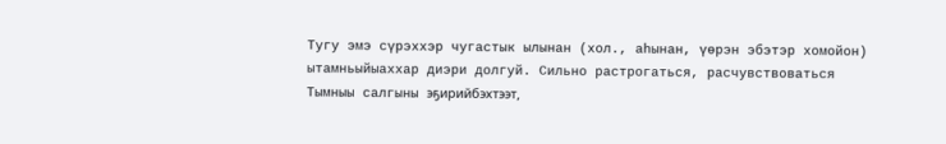Тугу эмэ сүрэххэр чугастык ылынан (хол., аһынан, үөрэн эбэтэр хомойон) ытамньыйыаххар диэри долгуй. Сильно растрогаться, расчувствоваться
Тымныы салгыны эҕирийбэхтээт,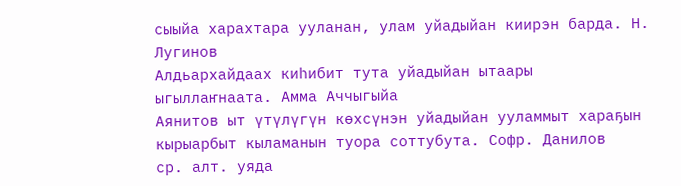сыыйа харахтара ууланан, улам уйадыйан киирэн барда. Н. Лугинов
Алдьархайдаах киһибит тута уйадыйан ытаары ыгыллаҥнаата. Амма Аччыгыйа
Аянитов ыт үтүлүгүн көхсүнэн уйадыйан ууламмыт хараҕын кырыарбыт кыламанын туора соттубута. Софр. Данилов
ср. алт. уяда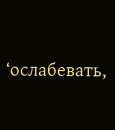‘ослабевать,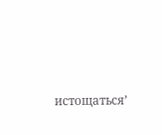истощаться’